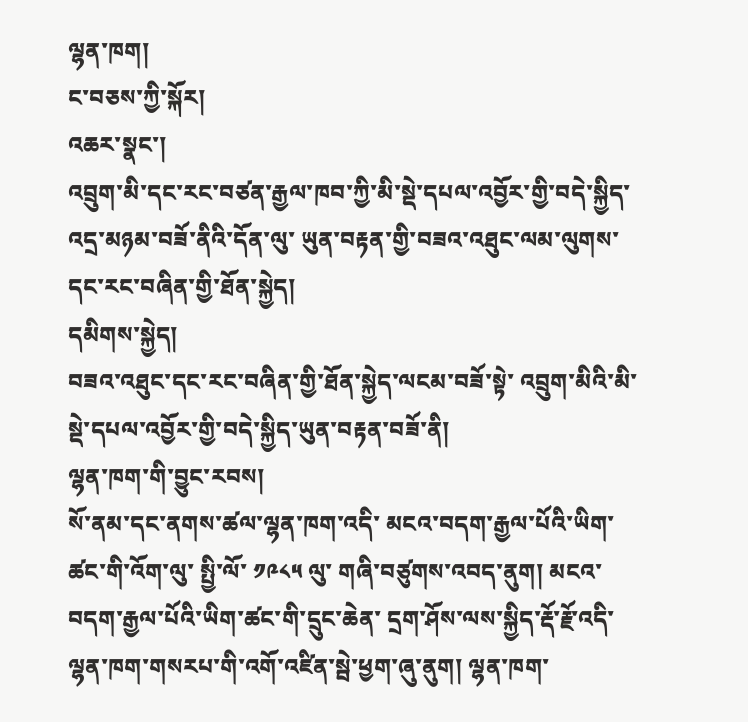ལྷན་ཁག།
ང་བཅས་ཀྱི་སྐོར།
འཆར་སྣང་།
འབྲུག་མི་དང་རང་བཙན་རྒྱལ་ཁབ་ཀྱི་མི་སྡེ་དཔལ་འབྱོར་གྱི་བདེ་སྐྱིད་འདྲ་མཉམ་བཟོ་ནིའི་དོན་ལུ་ ཡུན་བརྟན་གྱི་བཟའ་འཐུང་ལམ་ལུགས་དང་རང་བཞིན་གྱི་ཐོན་སྐྱེད།
དམིགས་སྐྱེད།
བཟའ་འཐུང་དང་རང་བཞིན་གྱི་ཐོན་སྐྱེད་ལངམ་བཟོ་སྟེ་ འབྲུག་མིའི་མི་སྡེ་དཔལ་འབྱོར་གྱི་བདེ་སྐྱིད་ཡུན་བརྟན་བཟོ་ནི།
ལྷན་ཁག་གི་བྱུང་རབས།
སོ་ནམ་དང་ནགས་ཚལ་ལྷན་ཁག་འདི་ མངའ་བདག་རྒྱལ་པོའི་ཡིག་ཚང་གི་འོག་ལུ་ སྤྱི་ལོ་ ༡༩༨༥ ལུ་ གཞི་བཙུགས་འབད་ནུག། མངའ་བདག་རྒྱལ་པོའི་ཡིག་ཚང་གི་དྲུང་ཆེན་ དྲག་ཤོས་ལས་སྐྱིད་རྡོ་རྗོ་འདི་ ལྷན་ཁག་གསརཔ་གི་འགོ་འཛིན་སྦེ་ཕྱག་ཞུ་ནུག། ལྷན་ཁག་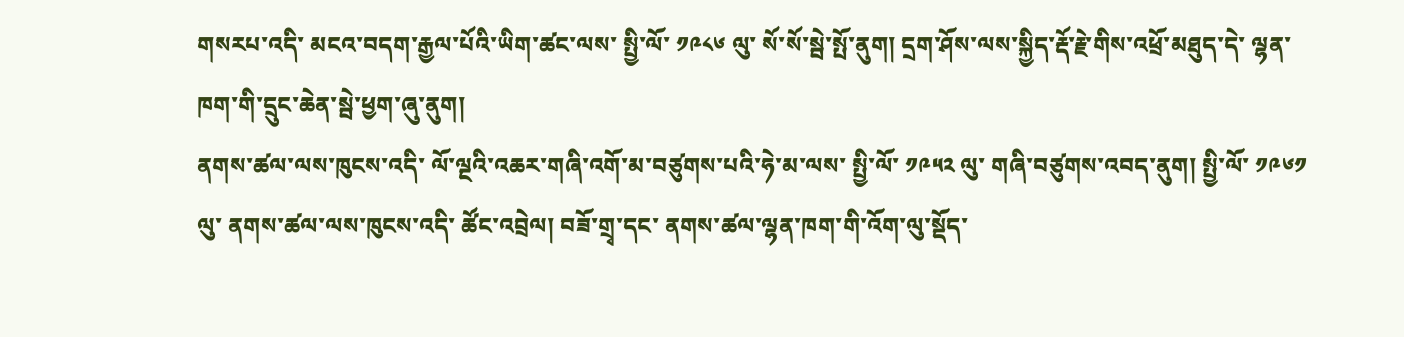གསརཔ་འདི་ མངའ་བདག་རྒྱལ་པོའི་ཡིག་ཚང་ལས་ སྤྱི་ལོ་ ༡༩༨༦ ལུ་ སོ་སོ་སྦེ་སྤོ་ནུག། དྲག་ཤོས་ལས་སྐྱིད་རྡོ་རྗེ་གིས་འཕྲོ་མཐུད་དེ་ ལྷན་ཁག་གི་དྲུང་ཆེན་སྦེ་ཕྱག་ཞུ་ནུག།
ནགས་ཚལ་ལས་ཁུངས་འདི་ ལོ་ལྔའི་འཆར་གཞི་འགོ་མ་བཙུགས་པའི་ཧེ་མ་ལས་ སྤྱི་ལོ་ ༡༩༥༢ ལུ་ གཞི་བཙུགས་འབད་ནུག། སྤྱི་ལོ་ ༡༩༦༡ ལུ་ ནགས་ཚལ་ལས་ཁུངས་འདི་ ཚོང་འབྲེལ། བཟོ་གྲྭ་དང་ ནགས་ཚལ་ལྷན་ཁག་གི་འོག་ལུ་སྡོད་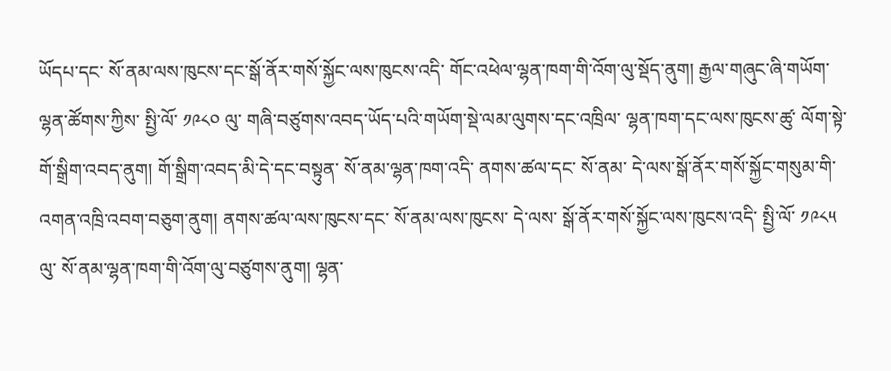ཡོདཔ་དང་ སོ་ནམ་ལས་ཁུངས་དང་སྒོ་ནོར་གསོ་སྐྱོང་ལས་ཁུངས་འདི་ གོང་འཕེལ་ལྷན་ཁག་གི་འོག་ལུ་སྡོད་ནུག། རྒྱལ་གཞུང་ཞི་གཡོག་ལྷན་ཚོགས་ཀྱིས་ སྤྱི་ལོ་ ༡༩༨༠ ལུ་ གཞི་བཙུགས་འབད་ཡོད་པའི་གཡོག་སྡེ་ལམ་ལུགས་དང་འཁྲིལ་ ལྷན་ཁག་དང་ལས་ཁུངས་ཚུ་ ལོག་སྟེ་གོ་སྒྲིག་འབད་ནུག། གོ་སྒྲིག་འབད་མི་དེ་དང་བསྟུན་ སོ་ནམ་ལྷན་ཁག་འདི་ ནགས་ཚལ་དང་ སོ་ནམ་ དེ་ལས་སྒོ་ནོར་གསོ་སྐྱོང་གསུམ་གི་འགན་འཁྲི་འབག་བཅུག་ནུག། ནགས་ཚལ་ལས་ཁུངས་དང་ སོ་ནམ་ལས་ཁུངས་ དེ་ལས་ སྒོ་ནོར་གསོ་སྐྱོང་ལས་ཁུངས་འདི་ སྤྱི་ལོ་ ༡༩༨༥ ལུ་ སོ་ནམ་ལྷན་ཁག་གི་འོག་ལུ་བཙུགས་ནུག། ལྷན་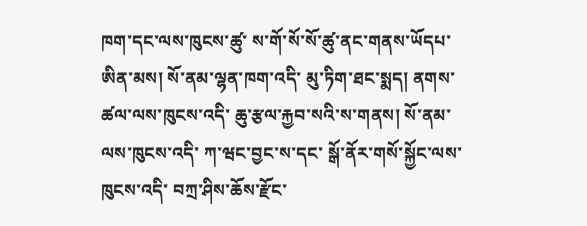ཁག་དང་ལས་ཁུངས་ཚུ་ ས་གོ་སོ་སོ་ཚུ་ནང་གནས་ཡོདཔ་ཨིན་མས། སོ་ནམ་ལྷན་ཁག་འདི་ མུ་ཏིག་ཐང་སྨད། ནགས་ཚལ་ལས་ཁུངས་འདི་ ཆུ་རྩལ་རྐྱབ་སའི་ས་གནས། སོ་ནམ་ལས་ཁུངས་འདི་ ཀ་ཝང་བྱང་ས་དང་ སྒོ་ནོར་གསོ་སྐྱོང་ལས་ཁུངས་འདི་ བཀྲ་ཤིས་ཆོས་རྫོང་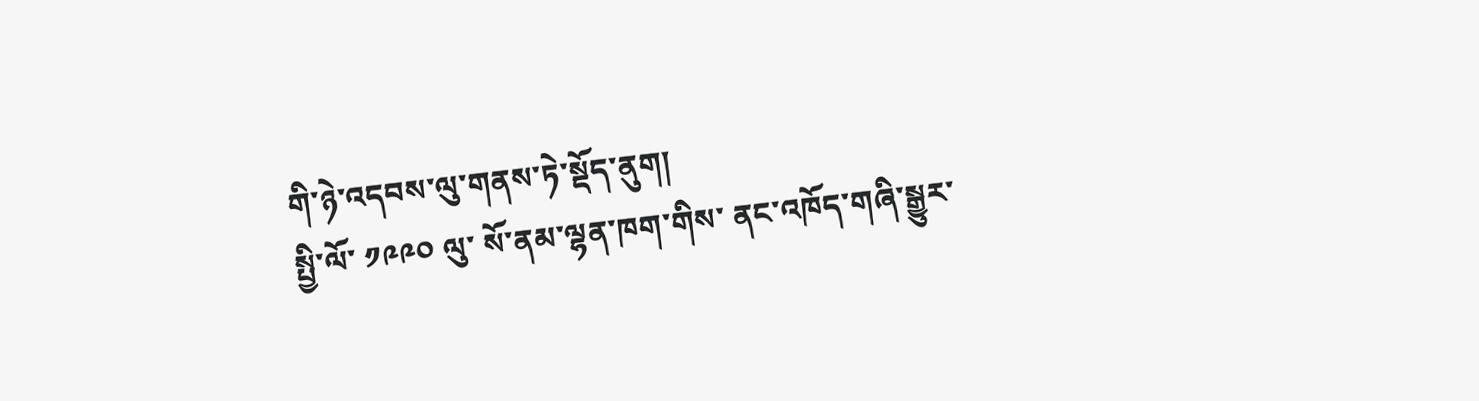གི་ཉེ་འདབས་ལུ་གནས་ཏེ་སྡོད་ནུག།
སྤྱི་ལོ་ ༡༩༩༠ ལུ་ སོ་ནམ་ལྷན་ཁག་གིས་ ནང་འཁོད་གཞི་སྒྱུར་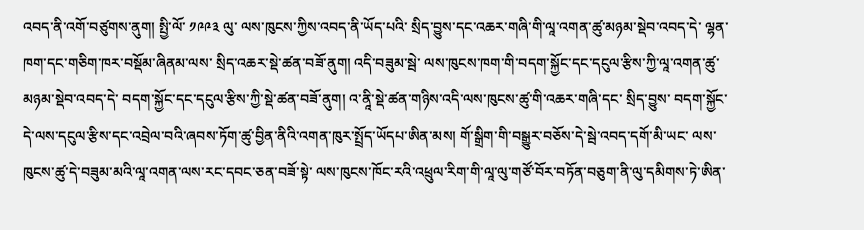འབད་ནི་འགོ་བཙུགས་ནུག། སྤྱི་ལོ་ ༡༩༩༣ ལུ་ ལས་ཁུངས་ཀྱིས་འབད་ནི་ཡོད་པའི་ སྲིད་བྱུས་དང་འཆར་གཞི་གི་ལཱ་འགན་ཚུ་མཉམ་སྡེབ་འབད་དེ་ ལྷན་ཁག་དང་གཅིག་ཁར་བསྡོམ་ཞིནམ་ལས་ སྲིད་འཆར་སྡེ་ཚན་བཟོ་ནུག། འདི་བཟུམ་སྦེ་ ལས་ཁུངས་ཁག་གི་བདག་སྐྱོང་དང་དངུལ་རྩིས་ཀྱི་ལཱ་འགན་ཚུ་མཉམ་སྡེབ་འབད་དེ་ བདག་སྐྱོང་དང་དངུལ་རྩིས་ཀྱི་སྡེ་ཚན་བཟོ་ནུག། འ་ནཱི་སྡེ་ཚན་གཉིས་འདི་ལས་ཁུངས་ཚུ་གི་འཆར་གཞི་དང་ སྲིད་བྱུས་ བདག་སྐྱོང་  དེ་ལས་དངུལ་རྩིས་དང་འབྲེལ་བའི་ཞབས་ཏོག་ཚུ་བྱིན་ནིའི་འགན་ཁུར་སྤྲོད་ཡོདཔ་ཨིན་མས། གོ་སྒྲིག་གི་བསྒྱུར་བཅོས་དེ་སྦེ་འབད་དགོ་མི་ཡང་ ལས་ཁུངས་ཚུ་དེ་བཟུམ་མའི་ལཱ་འགན་ལས་རང་དབང་ཅན་བཟོ་སྟེ་ ལས་ཁུངས་ཁོང་རའི་འཕྲུལ་རིག་གི་ལཱ་ལུ་གཙོ་བོར་བཏོན་བཅུག་ནི་ལུ་དམིགས་ཏེ་ཨིན་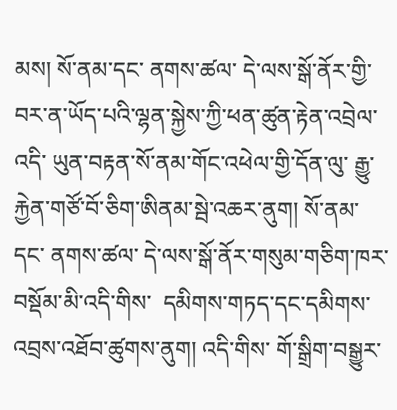མས། སོ་ནམ་དང་ ནགས་ཚལ་ དེ་ལས་སྒོ་ནོར་གྱི་བར་ན་ཡོད་པའི་ལྷན་སྐྱེས་ཀྱི་ཕན་ཚུན་རྟེན་འབྲེལ་འདི་ ཡུན་བརྟན་སོ་ནམ་གོང་འཕེལ་གྱི་དོན་ལུ་ རྒྱུ་རྐྱེན་གཙོ་བོ་ཅིག་ཨིནམ་སྦེ་འཆར་ནུག། སོ་ནམ་དང་ ནགས་ཚལ་ དེ་ལས་སྒོ་ནོར་གསུམ་གཅིག་ཁར་བསྡོམ་མི་འདི་གིས་  དམིགས་གཏད་དང་དམིགས་འབྲས་འཐོབ་ཚུགས་ནུག། འདི་གིས་ གོ་སྒྲིག་བསྒྱུར་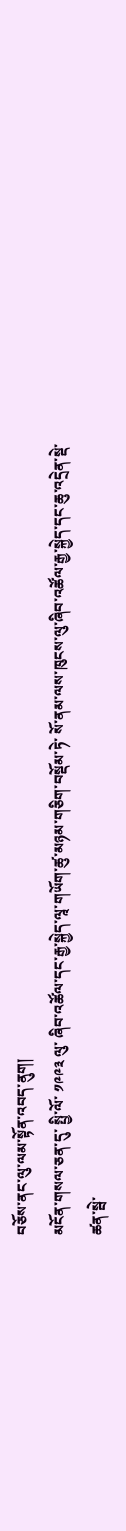བཅོས་ནང་ལུ་ལམ་སྟོན་འབད་ནུག།
མངོན་གསལ་ཅན་དུ་ སྤྱི་ལོ་ ༡༩༩༣ ལུ་ ཞིབ་འཚོལ་དང་རྒྱ་སྐྱེད་ལཱ་གཡོག་ཚུ་མཉམ་གཅིག་བསྡོམ་ཏེ་ སོ་ནམ་ལས་ཁུངས་ལུ་ཞིབ་འཚོལ་རྒྱ་སྐྱེད་དང་ཆུ་འདྲེན་སྡེ་ཚན་སྦེ་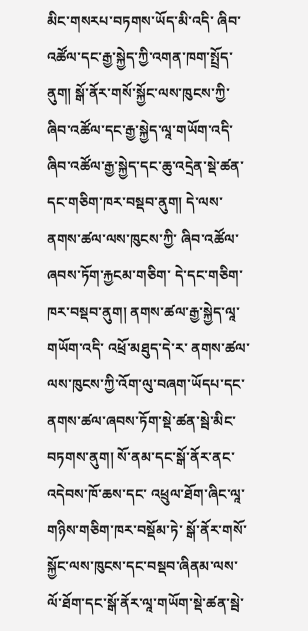མིང་གསརཔ་བཏགས་ཡོད་མི་འདི་ ཞིབ་འཚོལ་དང་རྒྱ་སྐྱེད་ཀྱི་འགན་ཁག་སྤྲོད་ནུག། སྒོ་ནོར་གསོ་སྐྱོང་ལས་ཁུངས་ཀྱི་ཞིབ་འཚོལ་དང་རྒྱ་སྐྱེད་ལཱ་གཡོག་འདི་ ཞིབ་འཚོལ་རྒྱ་སྐྱེད་དང་ཆུ་འདྲེན་སྡེ་ཚན་དང་གཅིག་ཁར་བསྡབ་ནུག། དེ་ལས་ ནགས་ཚལ་ལས་ཁུངས་ཀྱི་ ཞིབ་འཚོལ་ཞབས་ཏོག་རྐྱངམ་གཅིག་ དེ་དང་གཅིག་ཁར་བསྡབ་ནུག། ནགས་ཚལ་རྒྱ་སྐྱེད་ལཱ་གཡོག་འདི་ འཕྲོ་མཐུད་དེ་ར་ ནགས་ཚལ་ལས་ཁུངས་ཀྱི་འོག་ལུ་བཞག་ཡོདཔ་དང་ ནགས་ཚལ་ཞབས་ཏོག་སྡེ་ཚན་སྦེ་མིང་བཏགས་ནུག། སོ་ནམ་དང་སྒོ་ནོར་ནང་འདེབས་ཁོ་ཆས་དང་ འཕྲུལ་ཐོག་ཞིང་ལཱ་གཉིས་གཅིག་ཁར་བསྡོམ་ཏེ་ སྒོ་ནོར་གསོ་སྐྱོང་ལས་ཁུངས་དང་བསྡབ་ཞིནམ་ལས་ ལོ་ཐོག་དང་སྒོ་ནོར་ལཱ་གཡོག་སྡེ་ཚན་སྦེ་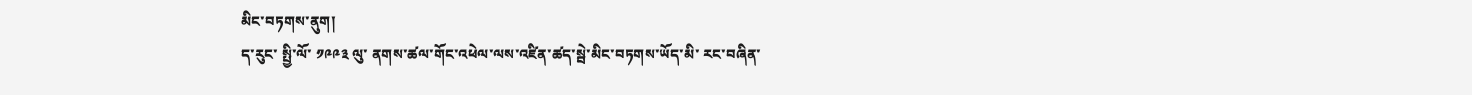མིང་བཏགས་ནུག།
ད་རུང་ སྤྱི་ལོ་ ༡༩༩༣ ལུ་ ནགས་ཚལ་གོང་འཕེལ་ལས་འཛིན་ཚད་སྦེ་མིང་བཏགས་ཡོད་མི་ རང་བཞིན་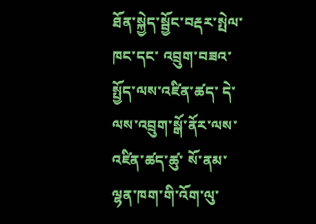ཐོན་སྐྱེད་སྦྱོང་བརྡར་སྤེལ་ཁང་དང་ འབྲུག་བཟའ་སྤྱོད་ལས་འཛིན་ཚད་ དེ་ལས་འབྲུག་སྒོ་ནོར་ལས་འཛིན་ཚད་ཚུ་ སོ་ནམ་ལྷན་ཁག་གི་འོག་ལུ་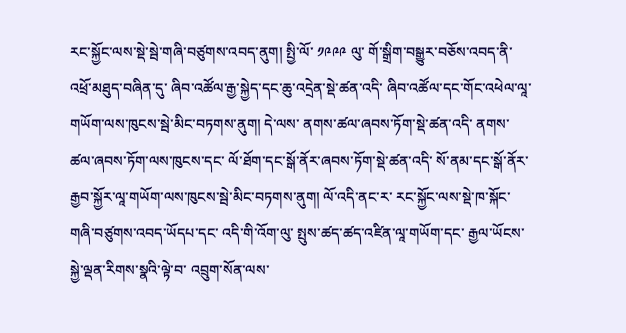རང་སྐྱོང་ལས་སྡེ་སྦེ་གཞི་བཙུགས་འབད་ནུག། སྤྱི་ལོ་ ༡༩༩༩ ལུ་ གོ་སྒྲིག་བསྒྱུར་བཅོས་འབད་ནི་འཕྲོ་མཐུད་བཞིན་དུ་ ཞིབ་འཚོལ་རྒྱ་སྐྱེད་དང་ཆུ་འདྲེན་སྡེ་ཚན་འདི་ ཞིབ་འཚོལ་དང་གོང་འཕེལ་ལཱ་གཡོག་ལས་ཁུངས་སྦེ་མིང་བཏགས་ནུག། དེ་ལས་ ནགས་ཚལ་ཞབས་ཏོག་སྡེ་ཚན་འདི་ ནགས་ཚལ་ཞབས་ཏོག་ལས་ཁུངས་དང་ ལོ་ཐོག་དང་སྒོ་ནོར་ཞབས་ཏོག་སྡེ་ཚན་འདི་ སོ་ནམ་དང་སྒོ་ནོར་རྒྱབ་སྐྱོར་ལཱ་གཡོག་ལས་ཁུངས་སྦེ་མིང་བཏགས་ནུག། ལོ་འདི་ནང་ར་ རང་སྐྱོང་ལས་སྡེ་ཁ་སྐོང་གཞི་བཙུགས་འབད་ཡོདཔ་དང་ འདི་གི་འོག་ལུ་ སྤུས་ཚད་ཚད་འཛིན་ལཱ་གཡོག་དང་ རྒྱལ་ཡོངས་སྐྱེ་ལྡན་རིགས་སྣའི་ལྟེ་བ་ འབྲུག་སོན་ལས་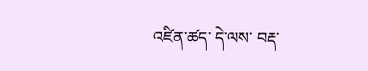འཛིན་ཚད་ དེ་ལས་ བརྡ་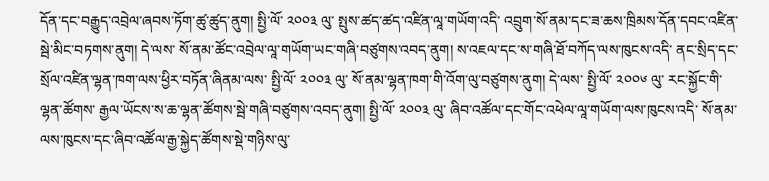དོན་དང་བརྒྱུད་འབྲེལ་ཞབས་ཏོག་ཚུ་ཚུད་ནུག། སྤྱི་ལོ་ ༢༠༠༣ ལུ་ སྤུས་ཚད་ཚད་འཛིན་ལཱ་གཡོག་འདི་ འབྲུག་སོ་ནམ་དང་ཟ་ཆས་ཁྲིམས་དོན་དབང་འཛིན་སྦེ་མིང་བཏགས་ནུག། དེ་ལས་ སོ་ནམ་ཚོང་འབྲེལ་ལཱ་གཡོག་ཡང་གཞི་བཙུགས་འབད་ནུག། ས་འཇལ་དང་ས་གཞི་ཐོ་བཀོད་ལས་ཁུངས་འདི་ ནང་སྲིད་དང་སྲོལ་འཛིན་ལྷན་ཁག་ལས་ཕྱིར་བཏོན་ཞིནམ་ལས་ སྤྱི་ལོ་ ༢༠༠༣ ལུ་ སོ་ནམ་ལྷན་ཁག་གི་འོག་ལུ་བཙུགས་ནུག། དེ་ལས་ སྤྱི་ལོ་ ༢༠༠༦ ལུ་ རང་སྐྱོང་གི་ལྷན་ཚོགས་ རྒྱལ་ཡོངས་ས་ཆ་ལྷན་ཚོགས་སྦེ་གཞི་བཙུགས་འབད་ནུག། སྤྱི་ལོ་ ༢༠༠༣ ལུ་ ཞིབ་འཚོལ་དང་གོང་འཕེལ་ལཱ་གཡོག་ལས་ཁུངས་འདི་ སོ་ནམ་ལས་ཁུངས་དང་ཞིབ་འཚོལ་རྒྱ་སྐྱེད་ཚོགས་སྡེ་གཉིས་ལུ་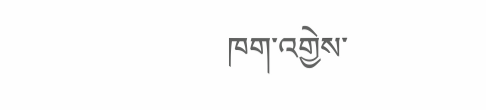ཁག་འགྱེས་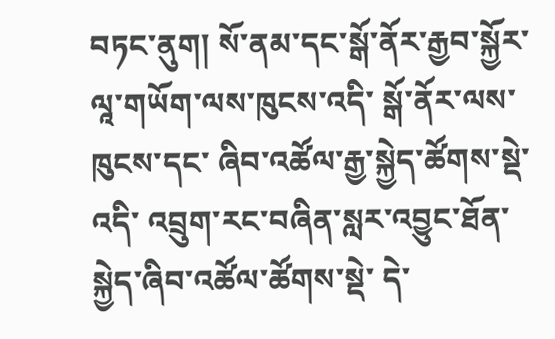བཏང་ནུག། སོ་ནམ་དང་སྒོ་ནོར་རྒྱབ་སྐྱོར་ལཱ་གཡོག་ལས་ཁུངས་འདི་ སྒོ་ནོར་ལས་ཁུངས་དང་ ཞིབ་འཚོལ་རྒྱ་སྐྱེད་ཚོགས་སྡེ་འདི་ འབྲུག་རང་བཞིན་སླར་འབྱུང་ཐོན་སྐྱེད་ཞིབ་འཚོལ་ཚོགས་སྡེ་ དེ་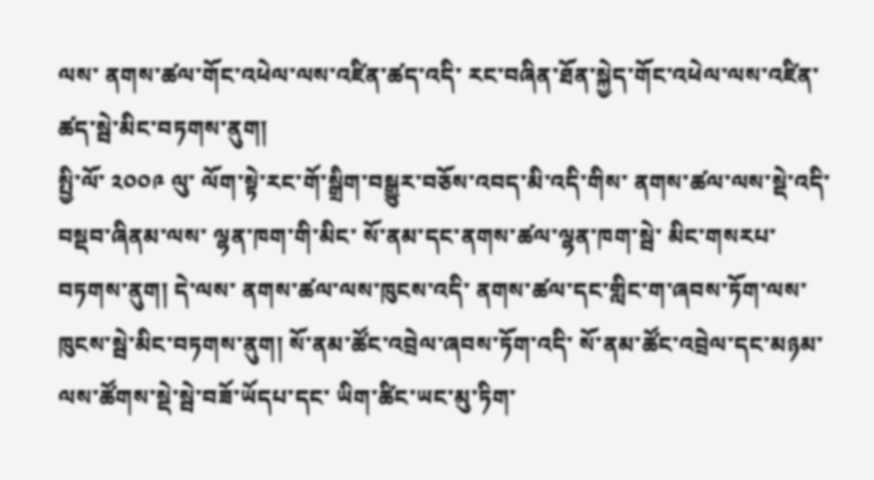ལས་ ནགས་ཚལ་གོང་འཕེལ་ལས་འཛིན་ཚད་འདི་ རང་བཞིན་ཐོན་སྐྱེད་གོང་འཕེལ་ལས་འཛིན་ཚད་སྦེ་མིང་བཏགས་ནུག།
སྤྱི་ལོ་ ༢༠༠༩ ལུ་ ལོག་སྟེ་རང་གོ་སྒྲིག་བསྒྱུར་བཅོས་འབད་མི་འདི་གིས་ ནགས་ཚལ་ལས་སྡེ་འདི་བསྡབ་ཞིནམ་ལས་ ལྷན་ཁག་གི་མིང་ སོ་ནམ་དང་ནགས་ཚལ་ལྷན་ཁག་སྦེ་ མིང་གསརཔ་བཏགས་ནུག། དེ་ལས་ ནགས་ཚལ་ལས་ཁུངས་འདི་ ནགས་ཚལ་དང་གླིང་ག་ཞབས་ཏོག་ལས་ཁུངས་སྦེ་མིང་བཏགས་ནུག། སོ་ནམ་ཚོང་འབྲེལ་ཞབས་ཏོག་འདི་ སོ་ནམ་ཚོང་འབྲེལ་དང་མཉམ་ལས་ཚོགས་སྡེ་སྦེ་བཟོ་ཡོདཔ་དང་ ཡིག་ཚིང་ཡང་མུ་ཏིག་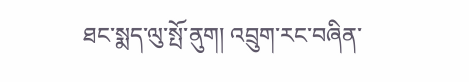ཐང་སྨད་ལུ་སྤོ་ནུག། འབྲུག་རང་བཞིན་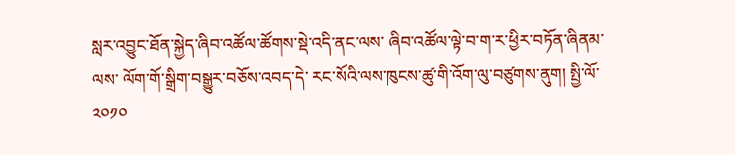སླར་འབྱུང་ཐོན་སྐྱེད་ཞིབ་འཚོལ་ཚོགས་སྡེ་འདི་ནང་ལས་ ཞིབ་འཚོལ་ལྟེ་བ་ག་ར་ཕྱིར་བཏོན་ཞིནམ་ལས་ ལོག་གོ་སྒྲིག་བསྒྱུར་བཅོས་འབད་དེ་ རང་སོའི་ལས་ཁུངས་ཚུ་གི་འོག་ལུ་བཙུགས་ནུག། སྤྱི་ལོ་ ༢༠༡༠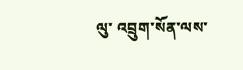ལུ་ འབྲུག་སོན་ལས་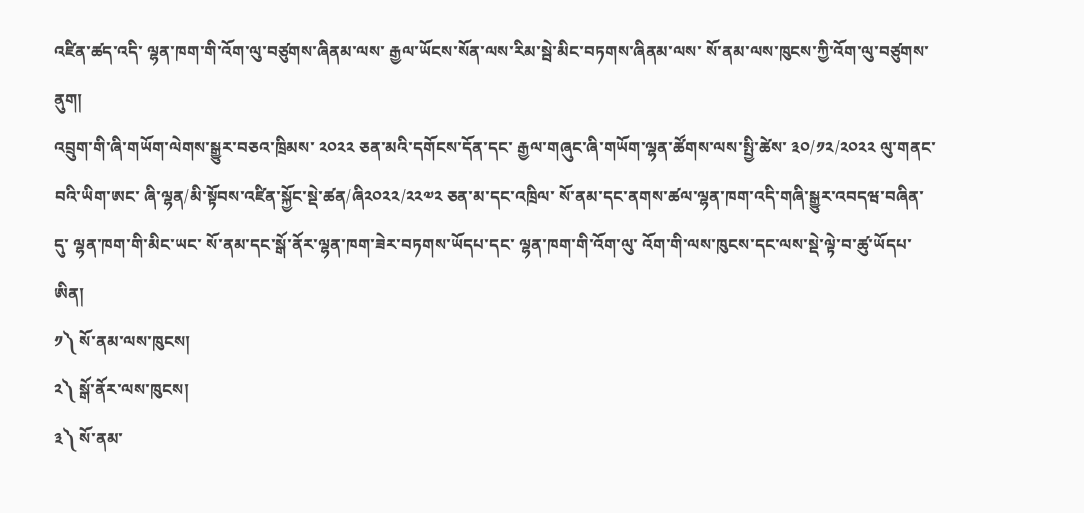འཛིན་ཚད་འདི་ ལྷན་ཁག་གི་འོག་ལུ་བཙུགས་ཞིནམ་ལས་ རྒྱལ་ཡོངས་སོན་ལས་རིམ་སྦེ་མིང་བཏགས་ཞིནམ་ལས་ སོ་ནམ་ལས་ཁུངས་ཀྱི་འོག་ལུ་བཙུགས་ནུག།
འབྲུག་གི་ཞི་གཡོག་ལེགས་སྒྱུར་བཅའ་ཁྲིམས་ ༢༠༢༢ ཅན་མའི་དགོངས་དོན་དང་ རྒྱལ་གཞུང་ཞི་གཡོག་ལྷན་ཚོགས་ལས་སྤྱི་ཚེས་ ༣༠/༡༢/༢༠༢༢ ལུ་གནང་བའི་ཡིག་ཨང་ ཞི་ལྷན/མི་སྟོབས་འཛིན་སྐྱོང་སྡེ་ཚན/ཞི༢༠༢༢/༢༢༧༢ ཅན་མ་དང་འཁྲིལ་ སོ་ནམ་དང་ནགས་ཚལ་ལྷན་ཁག་འདི་གཞི་སྒྱུར་འབདཝ་བཞིན་དུ་ ལྷན་ཁག་གི་མིང་ཡང་ སོ་ནམ་དང་སྒོ་ནོར་ལྷན་ཁག་ཟེར་བཏགས་ཡོདཔ་དང་ ལྷན་ཁག་གི་འོག་ལུ་ འོག་གི་ལས་ཁུངས་དང་ལས་སྡེ་ལྟེ་བ་ཚུ་ཡོདཔ་ཨིན།
༡༽ སོ་ནམ་ལས་ཁུངས།
༢༽ སྒོ་ནོར་ལས་ཁུངས།
༣༽ སོ་ནམ་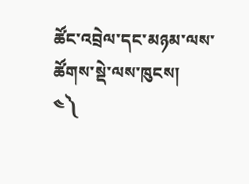ཚོང་འབྲེལ་དང་མཉམ་ལས་ཚོགས་སྡེ་ལས་ཁུངས།
༤༽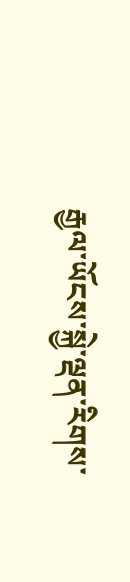རྒྱལ་ཡོངས་སྐྱེ་ལྡན་རིགས་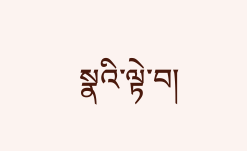སྣའི་ལྟེ་བ།